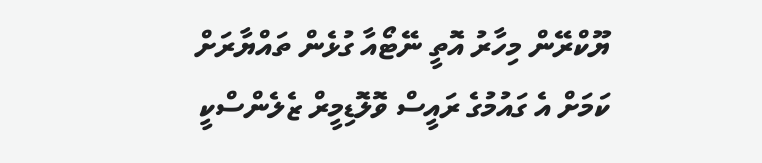ޔޫކްރޭން މިހާރު އޮތީ ނޭޓޯއާ ގުޅެން ތައްޔާރަށް ކަމަށް އެ ގައުމުގެ ރައީސް ވޮލޮޑިމީރް ޒެލެންސްކީ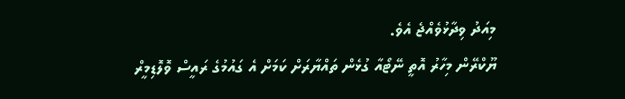މިއަދު ވިދާޅުވެއްޖެ އެވެ.
ޔޫކްރޭން މިހާރު އޮތީ ނޭޓޯއާ ގުޅެން ތައްޔާރަށް ކަމަށް އެ ގައުމުގެ ރައީސް ވޮލޮޑިމީރް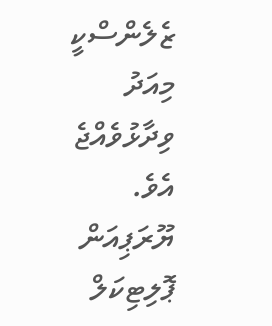ޒެލެންސްކީ މިއަދު ވިދާޅުވެއްޖެ އެވެ.
ޔޫރަޕިއަން ޕޮލިޓިކަލް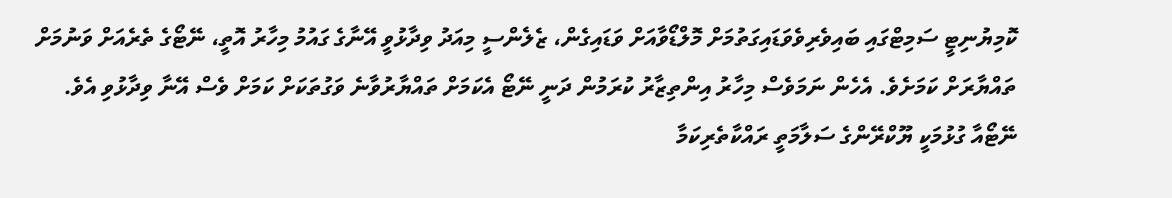ކޮމިޔުނިޓީ ސަމިޓްގައި ބައިވެރިވެވަޑައިގަތުމަށް މޮލްޑޯވާއަށް ވަޑައިގެން، ޒެލެންސީ މިއަދު ވިދާޅުވީ އޭނާގެ ގައުމު މިހާރު އޮތީ، ނޭޓޯގެ ތެރެއަށް ވަނުމަށް ތައްޔާރަށް ކަމަށެވެ. އެހެން ނަމަވެސް މިހާރު އިންތިޒާރު ކުރަމުން ދަނީ ނޭޓޯ އެކަމަށް ތައްޔާރުވާނެ ވަގުތަކަށް ކަމަށް ވެސް އޭނާ ވިދާޅުވި އެވެ.
ނޭޓޯއާ ގުޅުމަކީ ޔޫކްރޭންގެ ސަލާމަތީ ރައްކާތެރިކަމާ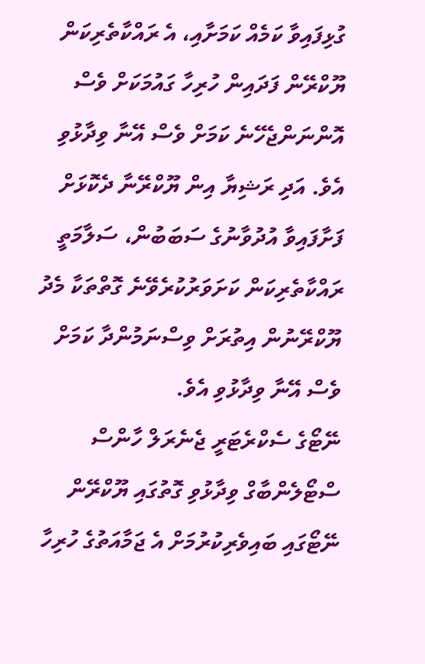ގުޅިފައިވާ ކަމެއް ކަމަށާއި، އެ ރައްކާތެރިކަން ޔޫކްރޭން ފަދައިން ހުރިހާ ގައުމަކަށް ވެސް އޮންނަންޖެހޭނެ ކަމަށް ވެސް އޭނާ ވިދާޅުވި އެވެ. އަދި ރަޝިޔާ އިން ޔޫކްރޭނާ ދެކޮޅަށް ފަށާފައިވާ އުދުވާނުގެ ސަބަބުން، ސަލާމަތީ ރައްކާތެރިކަން ކަށަވަރުކުރެވޭނެ ގޮތްތަކާ މެދު ޔޫކްރޭނުން އިތުރަށް ވިސްނަމުންދާ ކަމަށް ވެސް އޭނާ ވިދާޅުވި އެވެ.
ނޭޓޯގެ ސެކްރެޓަރީ ޖެނެރަލް ހާންސް ސްޓޯލެންބާގް ވިދާޅުވި ގޮތުގައި ޔޫކްރޭން ނޭޓޯގައި ބައިވެރިކުރުމަށް އެ ޖަމާއަތުގެ ހުރިހާ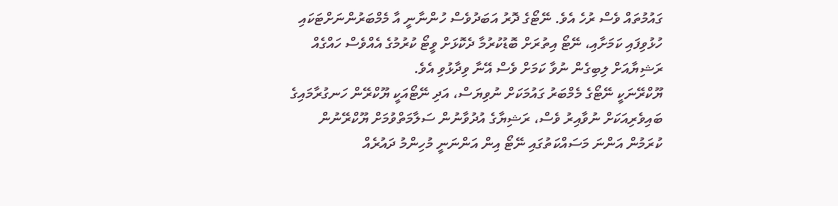ގައުމުތައް ވެސް ރުހެ އެވެ. ނޭޓޯގެ ދޮރު އަބަދުވެސް ހުންނާނީ އާ މެމްބަރުންނަށްޓަކައި ހުޅުވިފައި ކަމަށާއި، ނޭޓޯ އިތުރަށް ބޮޑުކުރުމާ ދެކޮޅަށް ވީޓޯ ކުރުމުގެ އެއްވެސް ހައްގެއް ރަޝިޔާއަށް ލިބިގެން ނުވާ ކަމަށް ވެސް އޭނާ ވިދާޅުވި އެވެ.
ޔޫކްރޭނަކީ ނޭޓޯގެ މެމްބަރު ގައުމަކަށް ނުވިޔަސް، އަދި ނޭޓޯއަކީ ޔޫކްރޭން ހަނގުރާމައިގެ ބައިވެރިއަކަށް ނުވާއިރު ވެސް، ރަޝިޔާގެ އުދުވާނުން ސަލާމަތްވުމަށް ޔޫކްރޭނުން ކުރަމުން އަންނަ މަސައްކަތުގައި ނޭޓޯ އިން އަންނަނީ މުހިންމު ދައުރެއް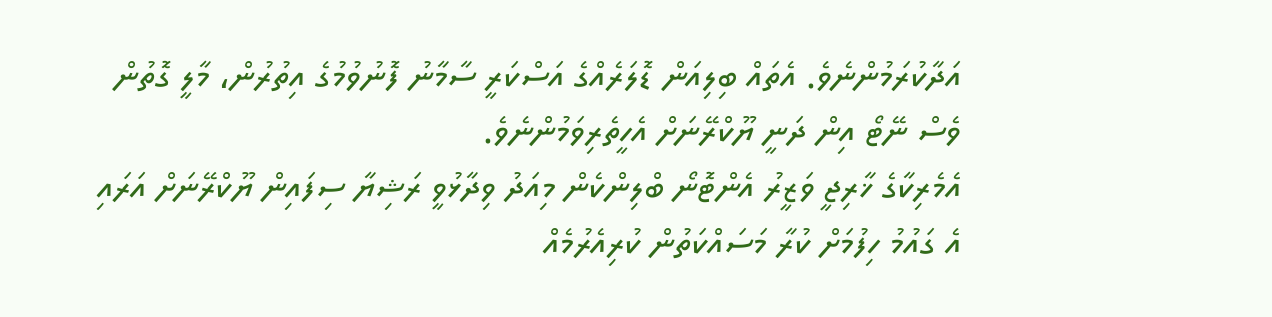އަދާކުރަމުންނެވެ. އެތައް ބިލިއަން ޑޮލަރެއްގެ އަސްކަރީ ސާމާނު ފޮނުވުމުގެ އިތުރުން، މާލީ ގޮތުން ވެސް ނޭޓޯ އިން ދަނީ ޔޫކްރޭނަށް އެހީތެރިވަމުންނެވެ.
އެމެރިކާގެ ޚާރިޖީ ވަޒީރު އެންޓޮނޯ ބްލިންކެން މިއަދު ވިދާޅުވީ ރަޝިޔާ ސިފައިން ޔޫކްރޭނަށް އަރައި އެ ގައުމު ހިފުމަށް ކުރާ މަސައްކަތުން ކުރިއެރުމެއް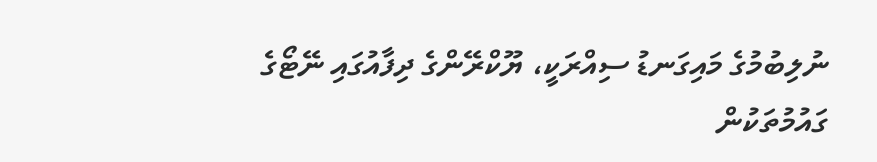ނުލިބުމުގެ މައިގަނޑު ސިއްރަކީ، ޔޫކްރޭންގެ ދިފާއުގައި ނޭޓޯގެ ގައުމުތަކުން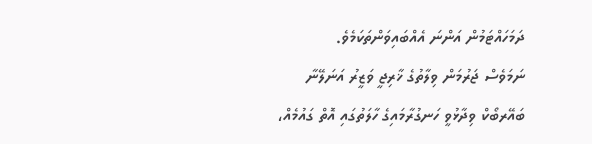ދަމަހައްޓަމުން އަންނަ އެއްބައިވަންތަކަމެވެ.
ނަމަވެސް ޖަރުމަން ވިލާތުގެ ޚާރިޖީ ވަޒީރު އަނަލޭނާ ބައޭރބޯކް ވިދާޅުވީ ހަނގުރާމައިގެ ހާލަތުގައި އޮތް ގައުމެއް،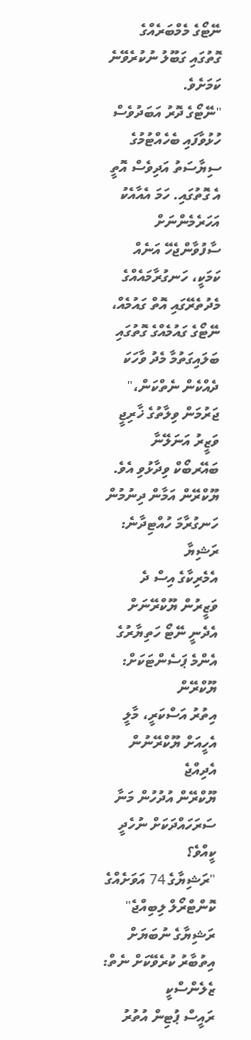ނޭޓޯގެ މެމްބަރެއްގެ ގޮތުގައި ގަބޫލު ނުކުރެވޭނެ ކަމަށެވެ.
"ނޭޓޯގެ ދޮރު އަބަދުވެސް ހުޅުވާފައި ބެހެއްޓުމުގެ ސިޔާސަތު އަދިވެސް އޮތީ އެ ގޮތުގައި. ހަމަ އެއާއެކު އަހަރެމެންނަށް ސާފުވާންޖެހޭ އަނެއް ކަމަކީ، ހަނގުރާމައެއްގެ މެދުތެރޭގައި އޮތް ގައުމެއް، ނޭޓޯގެ ގައުމެއްގެ ގޮތުގައި ބަލައިގަތުމާ މެދު ވާހަކަ ދެއްކެން ނެތްކަން،" ޖަރުމަން ވިލާތުގެ ޚާރިޖީ ވަޒީރު އަނަލޭނާ ބައޭރބޯކް ވިދާޅުވި އެވެ.
ޔޫކްރޭން އަމާން ދިނުމުން ހަނގުރާމަ ހުއްޓިދާނެ: ރަޝިޔާ
އެމެރިކާގެ އިސް ދެ ވަޒީރުން ޔޫކްރޭނަށް
އެދެނީ ނޭޓޯ ހަތިޔާރުގެ އެންމެ ޕަސެންޓަކަށް: ޔޫކްރޭން
އިތުރު އަސްކަރީ، މާލީ އެހީއަށް ޔޫކްރޭނުން އެދިއްޖެ
ޔޫކްރޭން އުދުހުން މަނާ ސަރަހައްދަކަށް ނުހެދީ ކީއްވެ؟
"ރަޝިޔާގެ 74 އަވަށެއްގެ ކޮންޓްރޯލް ލިބިއްޖެ"
ރަޝިޔާގެ ނުބަޔަށް އިތުބާރު ކުރެވޭކަށް ނެތް: ޒެލެންސްކީ
ރައީސް ޕުޓިން އުތުރު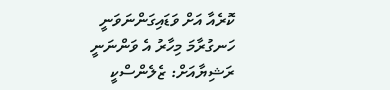ކޮރެއާ އަށް ވަޑައިގަންނަވަނީ
ހަނގުރާމަ މިހާރު އެ ވަންނަނީ ރަޝިޔާއަށް: ޒެލެންސްކީ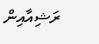ރަޝިއާއިން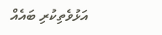އަޅުވެތިކުރި ބައެއް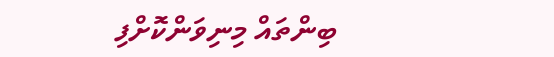ބިންތައް މިނިވަންކޮށްފި